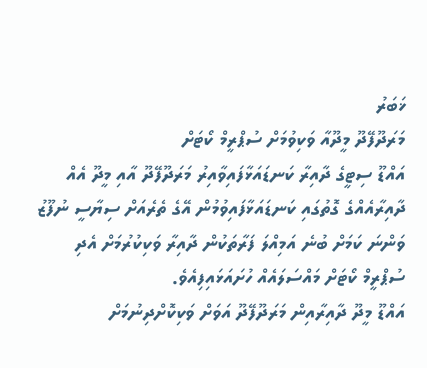ޚަބަރު
މަރަދޫފޭދޫ މީދޫއާ ވަކިވުމަށް ސުޕްރީމް ކޯޓަށް
އައްޑޫ ސިޓީގެ ދާއިރާ ކަނޑައަޅާފައިވާއިރު މަރަދޫފޭދޫ އާއި މީދޫ އެއް ދާއިރާއެއްގެ ގޮތުގައި ކަނޑައަޅާފައިވުމުން އޭގެ ތެރެއަށް ސިޔާސީ ނުފޫޒު ވަންނަ ކަމަށް ބުނެ އަމިއްލަ ފަރާތަކުން ދާއިރާ ވަކިކުރުމަށް އެދި ސުޕްރީމް ކޯޓަށް މައްސަލައެއް ހުށައަޅައިފިއެވެ.
އައްޑޫ މީދޫ ދާއިރާއިން މަރަދޫފޭދޫ އަވަށް ވަކިކޮށްދިނުމަށް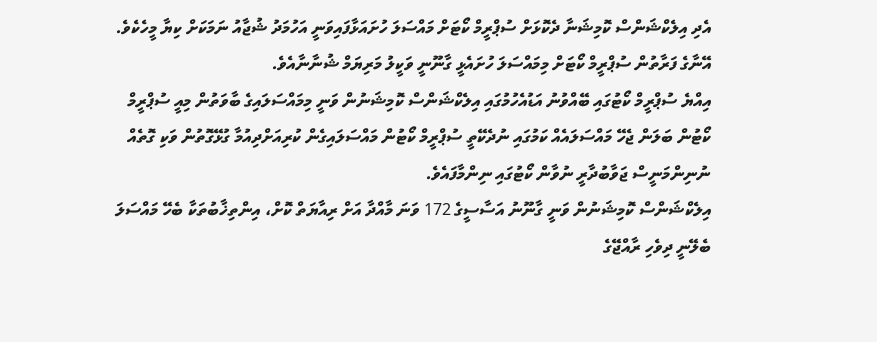އެދި އިލެކްޝަންސް ކޮމިޝަނާ ދެކޮޅަށް ސުޕްރީމް ކޯޓަށް މައްސަލަ ހުށައަޅާފައިވަނީ އަހުމަދު ޝުޖާއު ނަމަކަށް ކިޔާ މީހެކެވެ. އޭނާގެ ފަރާތުން ސުޕްރީމް ކޯޓަށް މިމައްސަލަ ހުށައެޅީ ގާނޫނީ ވަކީލު މަރިޔަމް ޝުނާނާއެވެ.
އިއްޔެ ސުޕްރީމް ކޯޓުގައި ބޭއްވުނު އަޑުއެހުމުގައި އިލެކްޝަންސް ކޮމިޝަނުން ވަނީ މިމައްސަލައިގެ ބާވަތުން މިއީ ސުޕްރީމް ކޯޓުން ބަލަން ޖެހޭ މައްސަލައެއް ކަމުގައި ނުދެކޭތީ ސުޕްރީމް ކޯޓުން މައްސަލައިގެން ކުރިއަށްދިއުމާ ގުޅޭގޮތުން ވަކި ގޮތެއް ނުނިންމަނީސް ޖަވާބުދާރީ ނުވާން ކޯޓުގައި ނިންމާފައެވެ.
އިލެކްޝަންސް ކޮމިޝަނުން ވަނީ ގާނޫނު އަސާސީގެ 172 ވަނަ މާއްދާ އަށް ރިއާޔަތް ކޮށް، އިންތިޚާބުތަކާ ބެހޭ މައްސަލަ ބެލޭނީ ދިވެހި ރާއްޖޭގެ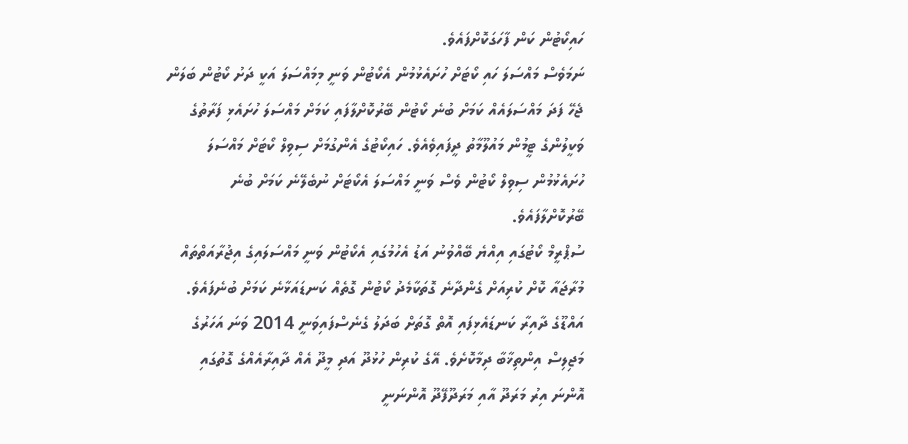ހައިކޯޓުން ކަން ފާހަގަކޮށްފައެވެ.
ނަމަވެސް މައްސަލަ ހައި ކޯޓަށް ހުށައެޅުމުން އެކޯޓުން ވަނީ މިމައްސަލަ އަކީ ދަށު ކޯޓުން ބަލަން ޖެހޭ ފަދަ މައްސަލައެއް ކަމަށް ބުނެ ކޯޓުން ބޭރުކޮށްލާފައި ކަމަށް މައްސަލަ ހުށައެޅި ފަރާތުގެ ވަކީލުންގެ ޓީމުން މައުލޫމާތު ދީފައިވެއެވެ. ހައިކޯޓުގެ އެންގުމަށް ސިވިލް ކޯޓަށް މައްސަލަ ހުށައެޅުމުން ސިވިލް ކޯޓުން ވެސް ވަނީ މައްސަލަ އެކޯޓަށް ނުބެލޭނެ ކަމަށް ބުނެ ބޭރުކޮށްލާފައެވެ.
ސުޕްރީމް ކޯޓުގައި އިއްޔެ ބޭއްވުނު އަޑު އެހުމުގައި އެކޯޓުން ވަނީ މައްސަލައިގެ އިޖުރާއަތްތައް މުރާޖައާ ކޮށް ކުރިއަށް ގެންދާނެ ގޮތަކާމެދު ކޯޓުން ގޮތެއް ކަނޑައަޅާނެ ކަމަށް ބުނެފައެވެ.
އައްޑޫގެ ދާއިރާ ކަނޑައެޅިފައި އޮތް ގޮތަށް ބަދަލު ގެނެސްފައިވަނީ 2014 ވަނަ އަހަރުގެ މަޖިލިސް އިންތިޚާބާ ދިމާކޮށެވެ. އޭގެ ކުރިން ހުޅުދޫ އަދި މީދޫ އެއް ދާއިރާއެއްގެ ގޮތުގައި އޮންނަ އިރު މަރަދޫ އާއި މަރަދޫފޭދޫ އޮންނަނީ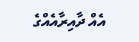އެއް ދާއިރާއެއްގެ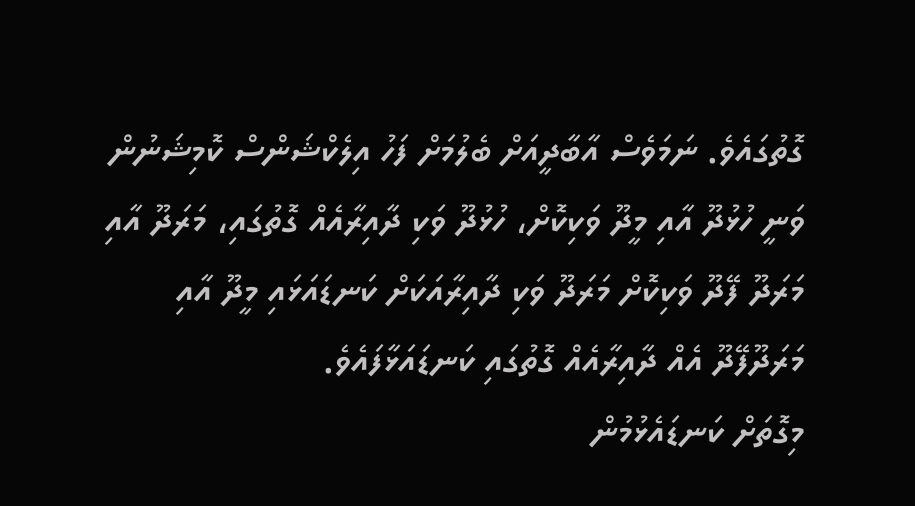ގޮތުގައެވެ. ނަމަވެސް އާބާދީއަށް ބެލުމަށް ފަހު އިލެކްޝަންސް ކޮމިޝަނުން ވަނީ ހުޅުދޫ އާއި މީދޫ ވަކިކޮށް، ހުޅުދޫ ވަކި ދާއިރާއެއް ގޮތުގައި، މަރަދޫ އާއި މަރަދޫ ފޭދޫ ވަކިކޮށް މަރަދޫ ވަކި ދާއިރާއަކަށް ކަނޑައަޅައި މީދޫ އާއި މަރަދޫފޭދޫ އެއް ދާއިރާއެއް ގޮތުގައި ކަނޑައަޅާފައެވެ.
މިގޮތަށް ކަނޑައެޅުމުން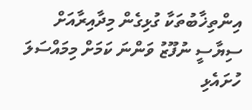އިންތިޚާބުތަކާ ގުޅިގެން މިދާއިރާއަށް ސިޔާސީ ނުފޫޒު ވަންނަ ކަމަށް މިމައްސަލަ ހުށައެޅި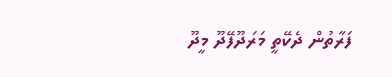ފަރާތުން ދެކޭތީ މަރަދޫފޭދޫ މީދޫ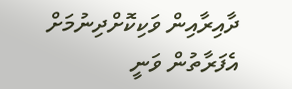ދާއިރާއިން ވަކިކޮށްދިނުމަށް އެފަރާތުން ވަނީ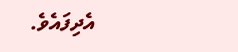އެދިފައެވެ.